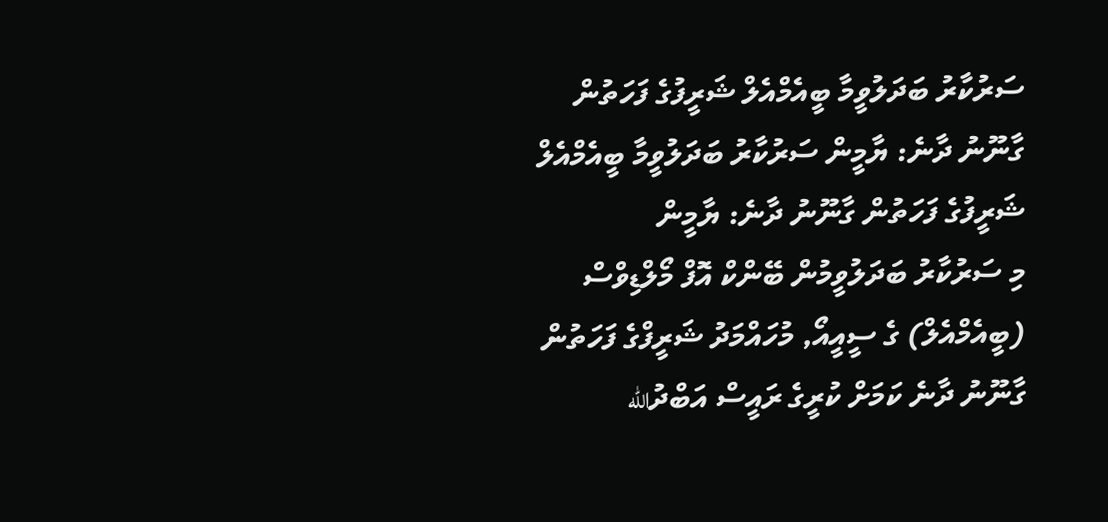ސަރުކާރު ބަދަލުވީމާ ބީއެމްއެލް ޝަރީފުގެ ފަހަތުން ގާނޫނު ދާނެ: ޔާމީން ސަރުކާރު ބަދަލުވީމާ ބީއެމްއެލް ޝަރީފުގެ ފަހަތުން ގާނޫނު ދާނެ: ޔާމީން
މި ސަރުކާރު ބަދަލުވީމުން ބޭންކް އޮފް މޯލްޑިވްސް (ބީއެމްއެލް) ގެ ސީއީއޯ, މުހައްމަދު ޝަރީފްގެ ފަހަތުން ގާނޫނު ދާނެ ކަމަށް ކުރީގެ ރައީސް އަބްދުالله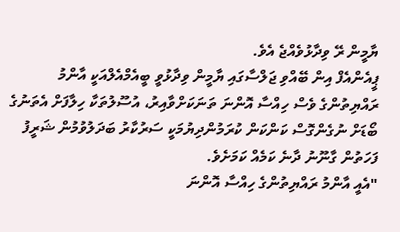ޔާމީން ރޭ ވިދާޅުވެއްޖެ އެވެ.
ޕީއެންއެފް އިން ބޭއްވި ޖަލްސާގައި ޔާމީން ވިދާޅުވީ ބީއެމްއެލްއަކީ އާންމު ރައްޔިތުންގެ ވެސް ހިއްސާ އޮންނަ ތަނަކަށްވާއިރު، އުސޫލުތަކާ ހިލާފަށް އެތަނުގެ ބޯޑަށް ނުގެންގޮސް ކަންކަން ކުރަމުންދިޔުމަކީ ސަރުކާރު ބަދަލުވުމުން ޝަރީފު ފަހަތުން ގާނޫނު ދާނެ ކަމެއް ކަމަށެވެ.
"އެއީ އާންމު ރައްޔިތުންގެ ހިއްސާ އޮންނަ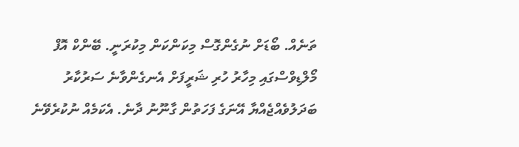ތަނެއް. ބޯޑަށް ނުގެންގޮސް މިކަންކަން މިކުރަނީ. ބޭންކް އޮފް މޯލްޑިވްސްގައި މިހާރު ހުރި ޝަރީފަށް އެނގެންވާނެ ސަރުކާރު ބަދަލުވެއްޖެއްޔާ އޭނަގެ ފަހަތުން ގާނޫނު ދާނެ. އެކަމެއް ނުކުރެވޭނެ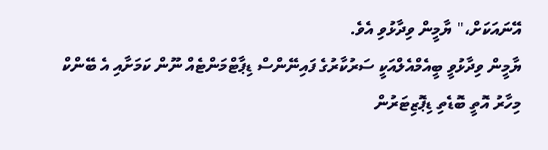އޭނައަކަށް،" ޔާމީން ވިދާޅުވި އެވެ.
ޔާމީން ވިދާޅުވީ ބީއެމްއެލްއަކީ ސަރުކާރުގެ ފައިނޭންސް ޑިޕާޓްމަންޓެއް ނޫން ކަމަށާއި އެ ބޭންކް މިހާރު އޮތީ ބޮޑެތި ޑިޕޮޒިޓަރުން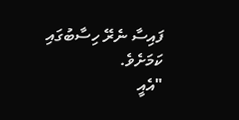ފައިސާ ނެރޭ ހިސާބުގައި ކަމަށެވެ.
"އެއީ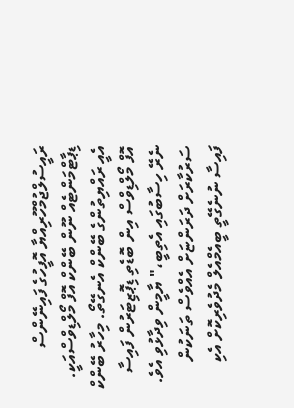ރައީސުލްޖުމްހޫރިއްޔާ އޮފީހުގެ ފައިނޭންސް ޑިޕާޓްމަންޓެއް ނޫން ބޭންކް އޮފް މޯލްޑިވްސްއަކީ. އެއީ ރައްޔިތުންގެ ބޭންކް އެނގޭތޯ. މިހާރު ބޭންކް އޮފް މޯލްޑިވްސް އިން ބޮޑެތި ޑިޕޮޒިޓަރުން ފައިސާ ނެރޭ ހިސާބުގައި އެތިބީ،" ޔާމީން ވިދާޅުވި އެވެ.
ސަރުކާރަށް ދަރަންޏަށް އެއްވެސް ތަނަކުން ފައިސާ ނުނެގޭތީ ބީއެމްއެލް މެދުވެރިކޮށް އެކި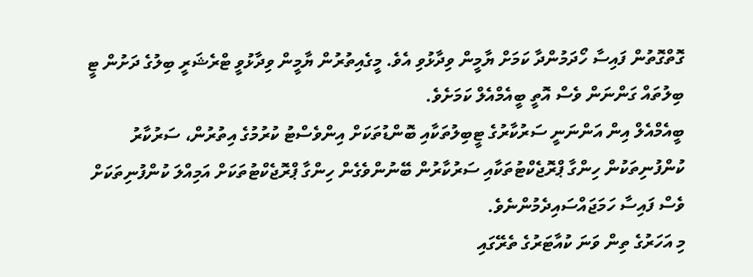ގޮތްގޮތުން ފައިސާ ހޯދަމުންދާ ކަމަށް ޔާމީން ވިދާޅުވި އެވެ. މީގެއިތުރުން ޔާމީން ވިދާޅުވީ ޓްރެޝަރީ ބިލުގެ ދަށުން ޓީ ބިލުތައް ގަންނަން ވެސް އޮތީ ބީއެމްއެލް ކަމަށެވެ.
ބީއެމްއެލް އިން އަންނަނީ ސަރުކާރުގެ ޓީބިލުތަކާއި ބޮންޑުތަކަށް އިންވެސްޓު ކުރުމުގެ އިތުރުން، ސަރުކާރު ކުންފުނިތަކުން ހިންގާ ޕްރޮޖެކްޓުތަކާއި ސަރުކާރުން ބޭނުންވެގެން ހިންގާ ޕްރޮޖެކްޓުތަކަށް އަމިއްލަ ކުންފުނިތަކަށް ވެސް ފައިސާ ހަމަޖައްސައިދެމުންނެވެ.
މި އަހަރުގެ ތިން ވަނަ ކުއާޓަރުގެ ތެރޭގައި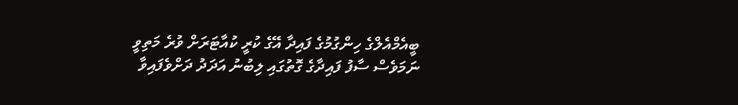ބީއެމްއެލްގެ ހިންގުމުގެ ފައިދާ އޭގެ ކުރީ ކުއާޓަރަށް ވުރެ މަތިވީ ނަމަވެސް ސާފު ފައިދާގެ ގޮތުގައި ލިބުނު އަދަދު ދަށްވެފައިވާ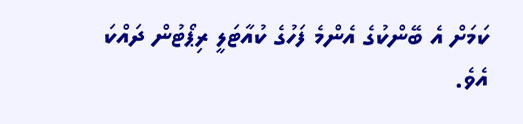ކަމަށް އެ ބޭންކުގެ އެންމެ ފަހުގެ ކުއާޓަލީ ރިޕޯޓުން ދައްކަ އެވެ.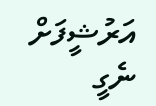އަރުޝީފަށް ނެގީ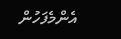އެންމެފަހުން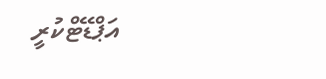އަޕްޑޭޓްކުރީ